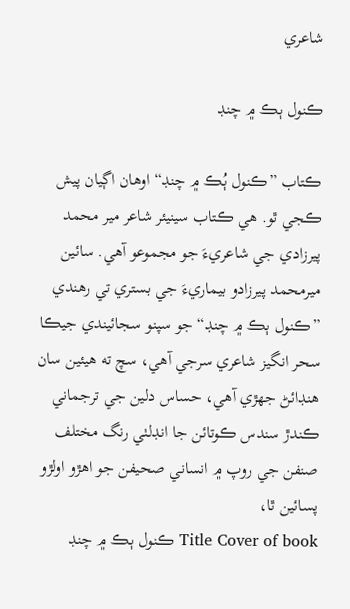شاعري

ڪنول ٻڪ ۾ چنڊ

ڪتاب ”ڪنول ٻُڪ ۾ چنڊ“ اوهان اڳيان پيش ڪجي ٿو. هي ڪتاب سينيئر شاعر مير محمد پيرزادي جي شاعريءَ جو مجموعو آهي. سائين ميرمحمد پيرزادو بيماريءَ جي بستري تي رهندي ”ڪنول ٻڪ ۾ چنڊ“ جو سپنو سجائيندي جيڪا سحر انگيز شاعري سرجي آهي، سچ ته هيئين سان هنڊائڻ جهڙي آهي، حساس دلين جي ترجماني ڪندڙ سندس ڪوتائن جا انڊلٺي رنگ مختلف صنفن جي روپ ۾ انساني صحيفن جو اهڙو اولڙو پسائين ٿا،
Title Cover of book ڪنول ٻڪ ۾ چنڊ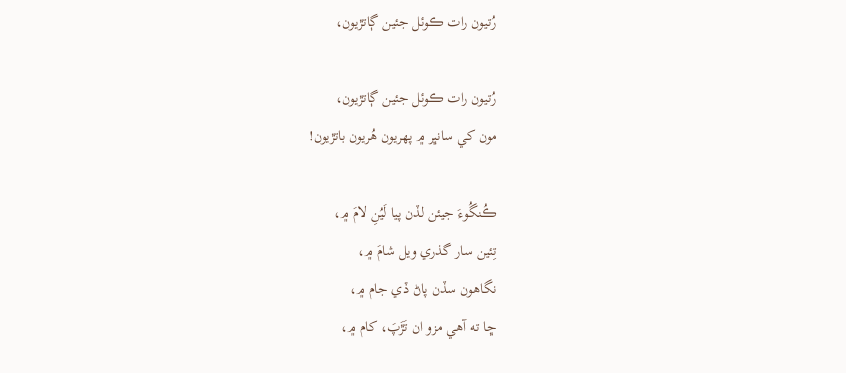رُتيون رات ڪوئل جئين ڳاتڙيون،

رُتيون رات ڪوئل جئين ڳاتڙيون،
مون کي سانڀر ۾ پهريون هُريون باتڙيون!

ڪُنگُوءَ جيئن لڏن پيا لَيُنِ لامَ ۾،
تِئين سار گذري ويل شامَ ۾،
نگاهون سڏن پاڻ ڏي جام ۾،
ڇا ته آهي مزو ان تَڙَپَ، کام ۾،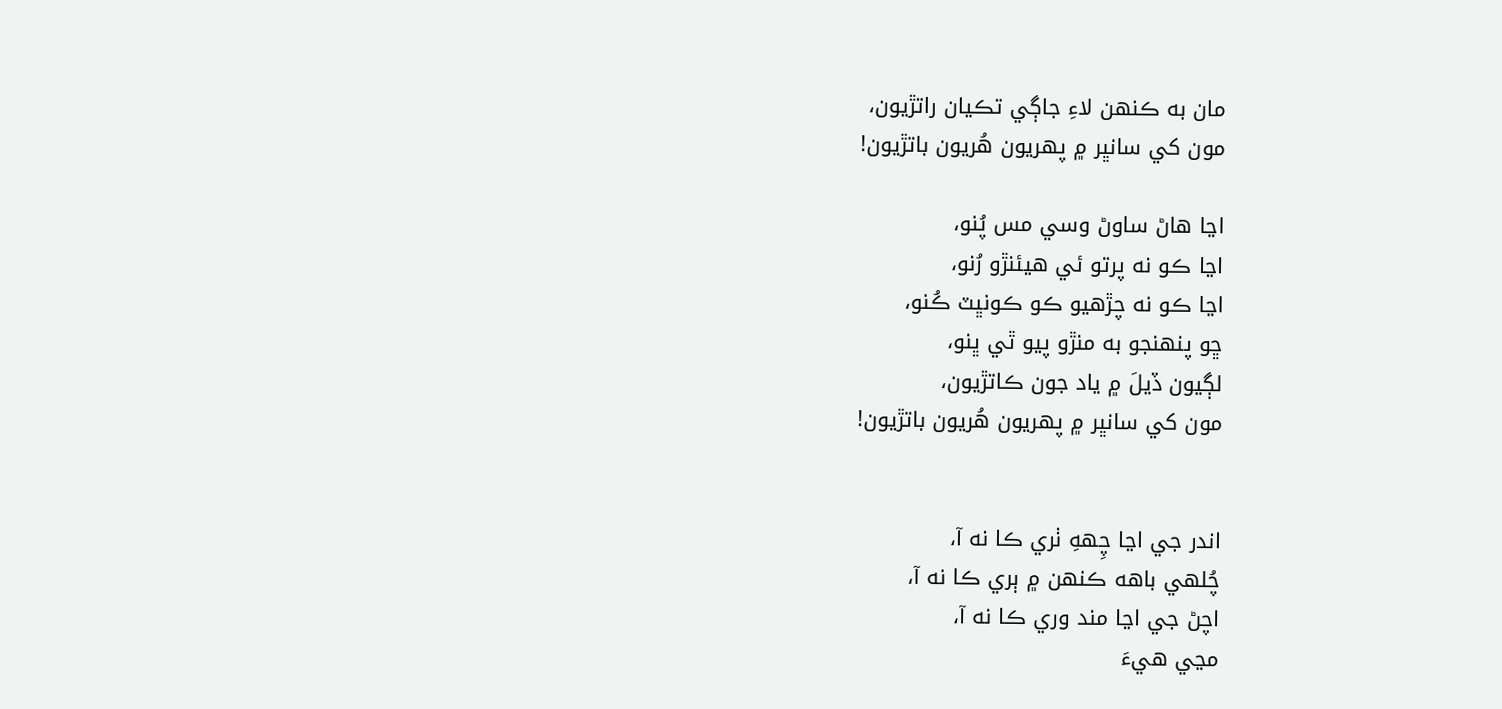مان به ڪنهن لاءِ جاڳي تڪيان راتڙيون،
مون کي سانڀر ۾ پهريون هُريون باتڙيون!

اڃا هاڻ ساوڻ وسي مس پُنو،
اڃا ڪو نه پرتو ئي هيئنڙو رُنو،
اڃا ڪو نه چڙهيو ڪو ڪونڀٽ ڪُنو،
ڇو پنهنجو به منڙو پيو ٿي ڀنو،
لڳيون ڏيلَ ۾ ياد جون ڪاتڙيون،
مون کي سانڀر ۾ پهريون هُريون باتڙيون!


اندر جي اڃا چِههِ ٺري ڪا نه آ،
چُلھي باهه ڪنهن ۾ ٻري ڪا نه آ،
اچڻ جي اڃا مند وري ڪا نه آ،
مڃي هيءَ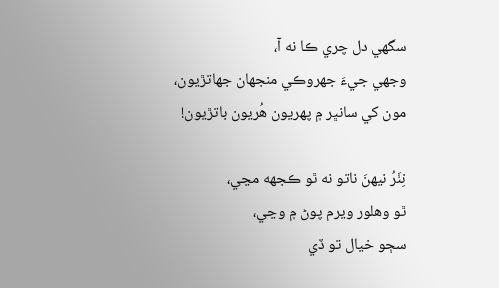سگھي دل چري ڪا نه آ،
وجھي جيءَ جھروڪي منجھان جھاتڙيون،
مون کي سانڀر ۾ پهريون هُريون باتڙيون!

نِٺَرُ نيهنَ ناتو نه ٿو ڪجھه مڃي،
ٿو وهلور ويرم پوڻ ۾ وڃي،
سڄو خيال تو ڏي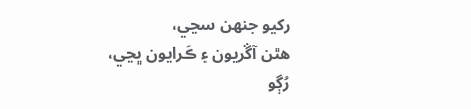رکيو جنهن سڃي،
هٿن آڱريون ۽ ڪَرايون ڀڃي،
رُڳو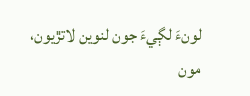لونءَ لڳيءَ جون لنوين لاتڙيون،
مون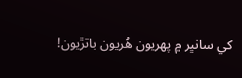کي سانڀر ۾ پهريون هُريون باتڙيون!